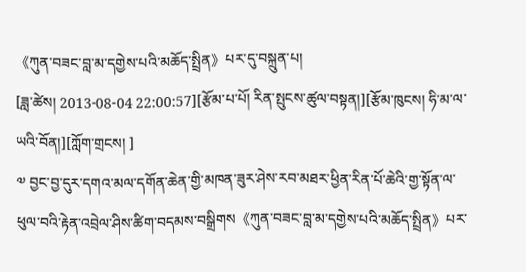《ཀུན་བཟང་བླ་མ་དགྱེས་པའི་མཆོད་སྤྲིན》པར་དུ་བསྐྲུན་པ།
[ཟླ་ཚེས། 2013-08-04 22:00:57][རྩོམ་པ་པོ། རིན་སྤུངས་ཚུལ་བསྟན།][རྩོམ་ཁུངས། ཧི་མ་ལ་ཡའི་བོན།][ཀློག་གྲངས། ]
༧ བྱང་བྱ་དུར་དགའ་མལ་དགོན་ཆེན་གྱི་མཁན་ཟུར་ཤེས་རབ་མཐར་ཕྱིན་རིན་པོ་ཆེའི་གྱ་སྟོན་ལ་ཕུལ་བའི་རྟེན་འབྲེལ་ཤིས་ཚིག་བདམས་བསྒྲིགས《ཀུན་བཟང་བླ་མ་དགྱེས་པའི་མཆོད་སྤྲིན》པར་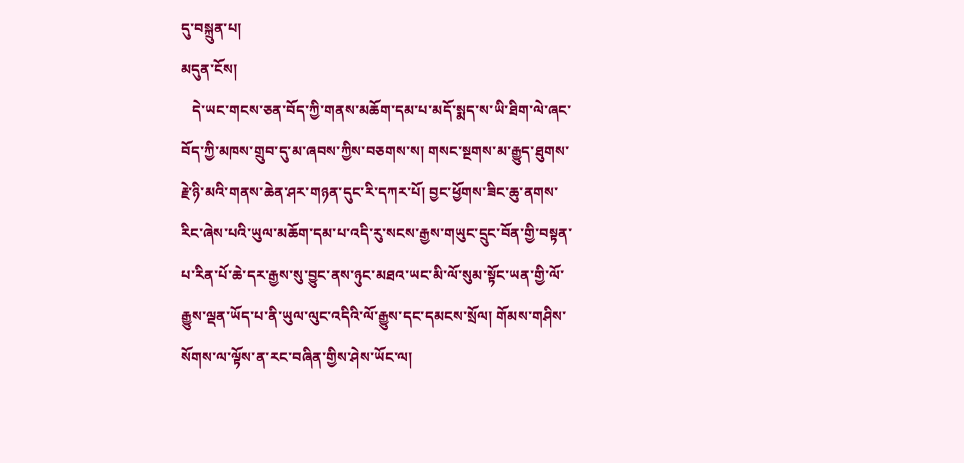དུ་བསྐྲུན་པ།
མདུན་ངོས།
   དེ་ཡང་གངས་ཅན་བོད་ཀྱི་གནས་མཆོག་དམ་པ་མདོ་སྨད་ས་ཡི་ཐིག་ལེ་ཞང་བོད་ཀྱི་མཁས་གྲུབ་དུ་མ་ཞབས་ཀྱིས་བཅགས་ས། གསང་སྔགས་མ་རྒྱུད་ཐུགས་རྗེ་ཉི་མའི་གནས་ཆེན་ཤར་གཉན་དུང་རི་དཀར་པོ། བྱང་ཕྱོགས་ཟིང་ཆུ་ནགས་རིང་ཞེས་པའི་ཡུལ་མཆོག་དམ་པ་འདི་རུ་སངས་རྒྱས་གཡུང་དྲུང་བོན་གྱི་བསྟན་པ་རིན་པོ་ཆེ་དར་རྒྱས་སུ་བྱུང་ནས་ཉུང་མཐའ་ཡང་མི་ལོ་སུམ་སྟོང་ཡན་གྱི་ལོ་རྒྱུས་ལྡན་ཡོད་པ་ནི་ཡུལ་ལུང་འདིའི་ལོ་རྒྱུས་དང་དམངས་སྲོལ། གོམས་གཤིས་སོགས་ལ་ལྟོས་ན་རང་བཞིན་གྱིས་ཤེས་ཡོང་ལ།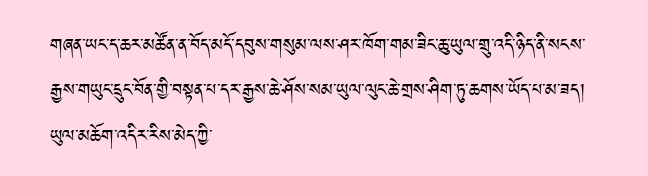གཞན་ཡང་ད་ཆར་མཚོན་ན་བོད་མདོ་དབུས་གསུམ་ལས་ཤར་ཁོག་གམ་ཟིང་ཆུ་ཡུལ་གྲུ་འདི་ཉིད་ནི་སངས་རྒྱས་གཡུང་དྲུང་བོན་གྱི་བསྟན་པ་དར་རྒྱས་ཆེ་ཤོས་སམ་ཡུལ་ལུང་ཆེ་གྲས་ཤིག་ཏུ་ཆགས་ཡོད་པ་མ་ཟད། ཡུལ་མཆོག་འདིར་རིས་མེད་ཀྱི་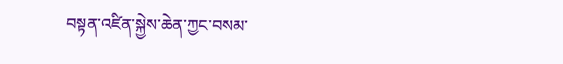བསྟན་འཛིན་སྐྱེས་ཆེན་ཀྱང་བསམ་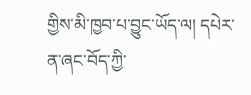གྱིས་མི་ཁྱབ་པ་བྱུང་ཡོད་ལ། དཔེར་ན་ཞང་བོད་ཀྱི་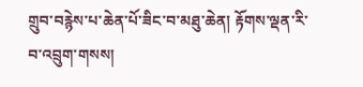གྲུབ་བརྙེས་པ་ཆེན་པོ་ཟིང་བ་མཐུ་ཆེན། རྟོགས་ལྡན་རི་བ་འབྲུག་གསས།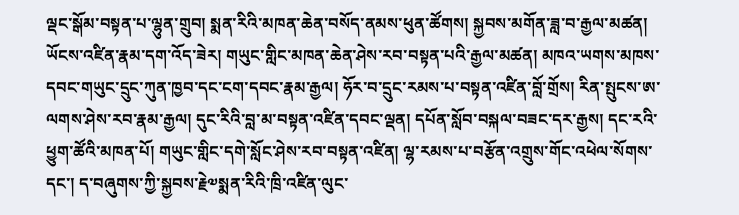ལྡང་སྒོམ་བསྟན་པ་ལྷུན་གྲུབ། སྨན་རིའི་མཁན་ཆེན་བསོད་ནམས་ཕུན་ཚོགས། སྐྱབས་མགོན་ཟླ་བ་རྒྱལ་མཚན། ཡོངས་འཛིན་རྣམ་དག་འོད་ཟེར། གཡུང་གླིང་མཁན་ཆེན་ཤེས་རབ་བསྟན་པའི་རྒྱལ་མཚན། མཁའ་ཡགས་མཁས་དབང་གཡུང་དྲུང་ཀུན་ཁྱབ་དང་ངག་དབང་རྣམ་རྒྱལ། ཧོར་བ་དྲུང་རམས་པ་བསྟན་འཛིན་བློ་གྲོས། རིན་སྤུངས་ཨ་ལགས་ཤེས་རབ་རྣམ་རྒྱལ། དུང་རིའི་བླ་མ་བསྟན་འཛིན་དབང་ལྡན། དཔོན་སློབ་བསྐལ་བཟང་དར་རྒྱས། དང་རའི་ཕྱུག་ཚོའི་མཁན་པོ། གཡུང་གླིང་དགེ་སློང་ཤེས་རབ་བསྟན་འཛིན། ལྷ་རམས་པ་བརྩོན་འགྲུས་གོང་འཕེལ་སོགས་དང་། ད་བཞུགས་ཀྱི་སྐྱབས་རྗེ༧སྨན་རིའི་ཁྲི་འཛིན་ལུང་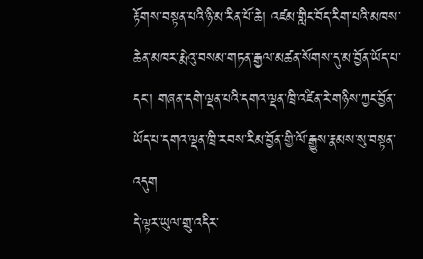རྟོགས་བསྟན་པའི་ཉི་མ་རིན་པོ་ཆེ། འཛམ་གླིང་བོད་རིག་པའི་མཁས་ཆེན་མཁར་རྨེའུ་བསམ་གཏན་རྒྱལ་མཚན་སོགས་དུ་མ་བྱོན་ཡོད་པ་དང་། གཞན་དགེ་ལྡན་པའི་དགའ་ལྡན་ཁྲི་འཛིན་རེ་གཉིས་ཀྱང་བྱོན་ཡོད་པ་དགའ་ལྡན་ཁྲི་རབས་རིམ་བྱོན་གྱི་ལོ་རྒྱུས་རྣམས་སུ་བསྟན་འདུག
དེ་ལྟར་ཡུལ་གྲུ་འདིར་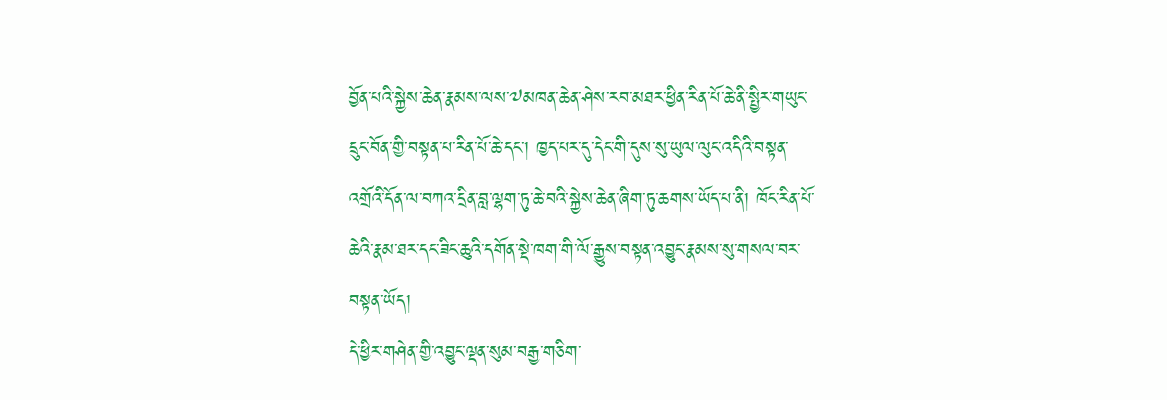བྱོན་པའི་སྐྱེས་ཆེན་རྣམས་ལས་༧མཁན་ཆེན་ཤེས་རབ་མཐར་ཕྱིན་རིན་པོ་ཆེ་ནི་སྤྱིར་གཡུང་དྲུང་བོན་གྱི་བསྟན་པ་རིན་པོ་ཆེ་དང་། ཁྱད་པར་དུ་དེང་གི་དུས་སུ་ཡུལ་ལུང་འདིའི་བསྟན་འགྲོའི་དོན་ལ་བཀའ་དྲིན་བླ་ལྷག་ཏུ་ཆེ་བའི་སྐྱེས་ཆེན་ཞིག་ཏུ་ཆགས་ཡོད་པ་ནི། ཁོང་རིན་པོ་ཆེའི་རྣམ་ཐར་དང་ཟིང་ཆུའི་དགོན་སྡེ་ཁག་གི་ལོ་རྒྱུས་བསྟན་འབྱུང་རྣམས་སུ་གསལ་བར་བསྟན་ཡོད།
དེ་ཕྱིར་གཤེན་གྱི་འབྱུང་ལྡན་སུམ་བརྒྱ་གཅིག་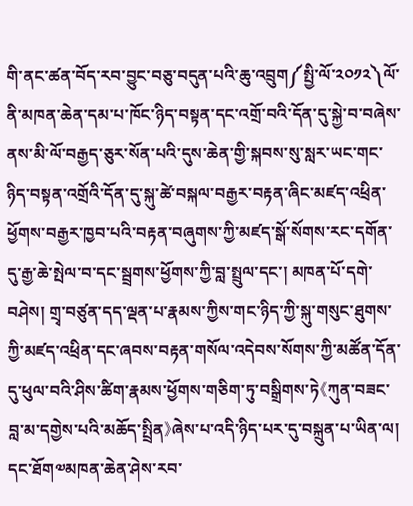གི་ནང་ཚན་བོད་རབ་བྱུང་བཅུ་བདུན་པའི་ཆུ་འབྲུག༼སྤྱི་ལོ་༢༠༡༢༽ལོ་ནི་མཁན་ཆེན་དམ་པ་ཁོང་ཉིད་བསྟན་དང་འགྲོ་བའི་དོན་དུ་སྐྱེ་བ་བཞེས་ནས་མི་ལོ་བརྒྱད་ཅུར་སོན་པའི་དུས་ཆེན་གྱི་སྐབས་སུ་སླར་ཡང་གང་ཉིད་བསྟན་འགྲོའི་དོན་དུ་སྐུ་ཚེ་བསྐལ་བརྒྱར་བརྟན་ཞིང་མཛད་འཕྲིན་ཕྱོགས་བརྒྱར་ཁྱབ་པའི་བརྟན་བཞུགས་ཀྱི་མཛད་སྒོ་སོགས་རང་དགོན་དུ་རྒྱ་ཆེ་སྤེལ་བ་དང་སྦྲགས་ཕྱོགས་ཀྱི་བླ་སྤྲུལ་དང་། མཁན་པོ་དགེ་བཤེས། གྲྭ་བཙུན་དད་ལྡན་པ་རྣམས་ཀྱིས་གང་ཉིད་ཀྱི་སྐུ་གསུང་ཐུགས་ཀྱི་མཛད་འཕྲིན་དང་ཞབས་བརྟན་གསོལ་འདེབས་སོགས་ཀྱི་མཚོན་དོན་དུ་ཕུལ་བའི་ཤིས་ཚིག་རྣམས་ཕྱོགས་གཅིག་ཏུ་བསྒྲིགས་ཏེ《ཀུན་བཟང་བླ་མ་དགྱེས་པའི་མཆོད་སྤྲིན》ཞེས་པ་འདི་ཉིད་པར་དུ་བསྐྲུན་པ་ཡིན་ལ།
དང་ཐོག༧མཁན་ཆེན་ཤེས་རབ་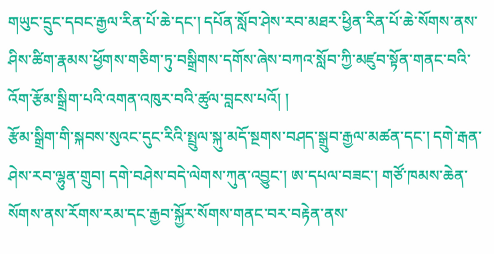གཡུང་དྲུང་དབང་རྒྱལ་རིན་པོ་ཆེ་དང་། དཔོན་སློབ་ཤེས་རབ་མཐར་ཕྱིན་རིན་པོ་ཆེ་སོགས་ནས་ཤིས་ཚིག་རྣམས་ཕྱོགས་གཅིག་ཏུ་བསྒྲིགས་དགོས་ཞེས་བཀའ་སློབ་ཀྱི་མཛུབ་སྟོན་གནང་བའི་འོག་རྩོམ་སྒྲིག་པའི་འགན་འཁུར་བའི་ཚུལ་བླངས་པའོ། །
རྩོམ་སྒྲིག་གི་སྐབས་སུའང་དུང་རིའི་སྤྲུལ་སྐུ་མདོ་སྔགས་བཤད་སྒྲུབ་རྒྱལ་མཚན་དང་། དགེ་རྒན་ཤེས་རབ་ལྷུན་གྲུབ། དགེ་བཤེས་བདེ་ལེགས་ཀུན་འབྱུང་། ཨ་དཔལ་བཟང་། གཙོ་ཁམས་ཆེན་སོགས་ནས་རོགས་རམ་དང་རྒྱབ་སྐྱོར་སོགས་གནང་བར་བརྟེན་ནས་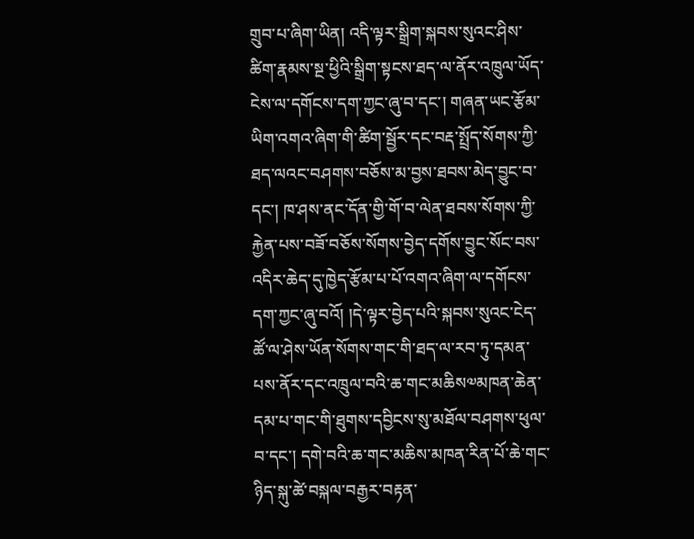གྲུབ་པ་ཞིག་ཡིན། འདི་ལྟར་སྒྲིག་སྐབས་སུའང་ཤིས་ཚིག་རྣམས་སྔ་ཕྱིའི་སྒྲིག་སྟངས་ཐད་ལ་ནོར་འཁྲུལ་ཡོད་ངེས་ལ་དགོངས་དག་ཀྱང་ཞུ་བ་དང་། གཞན་ཡང་རྩོམ་ཡིག་འགའ་ཞིག་གི་ཚིག་སྦྱོར་དང་བརྡ་སྤྲོད་སོགས་ཀྱི་ཐད་ལའང་བཤགས་བཅོས་མ་བྱས་ཐབས་མེད་བྱུང་བ་དང་། ཁ་ཤས་ནང་དོན་གྱི་གོ་བ་ལེན་ཐབས་སོགས་ཀྱི་རྐྱེན་པས་བཟོ་བཅོས་སོགས་བྱེད་དགོས་བྱུང་སོང་བས་འདིར་ཆེད་དུ་ཁྱེད་རྩོམ་པ་པོ་འགའ་ཞིག་ལ་དགོངས་དག་ཀྱང་ཞུ་བའོ། །དེ་ལྟར་བྱེད་པའི་སྐབས་སུའང་ངེད་ཚོ་ལ་ཤེས་ཡོན་སོགས་གང་གི་ཐད་ལ་རབ་ཏུ་དམན་པས་ནོར་དང་འཁྲུལ་བའི་ཆ་གང་མཆིས༧མཁན་ཆེན་དམ་པ་གང་གི་ཐུགས་དབྱིངས་སུ་མཐོལ་བཤགས་ཕུལ་བ་དང་། དགེ་བའི་ཆ་གང་མཆིས་མཁན་རིན་པོ་ཆེ་གང་ཉིད་སྐུ་ཚེ་བསྐལ་བརྒྱར་བརྟན་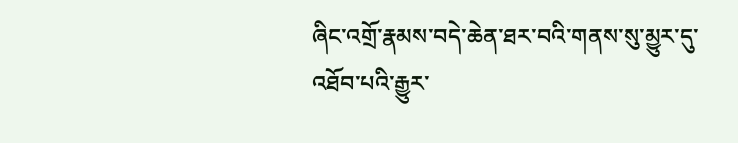ཞིང་འགྲོ་རྣམས་བདེ་ཆེན་ཐར་བའི་གནས་སུ་མྱུར་དུ་འཐོབ་པའི་རྒྱུར་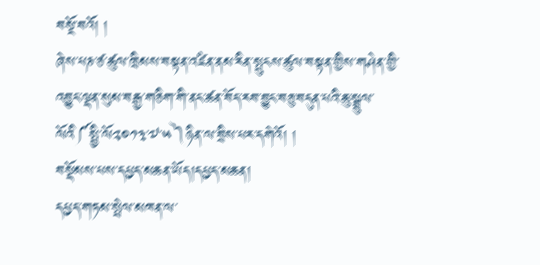བསྔོ་བའོ། །
ཞེས་པཎ་ཙ་ཚུལ་ཁྲིམས་བསྟན་འཛིན་ནམ་རིན་སྤུངས་ཚུལ་བསྟན་གྱིས་གཤེན་གྱི་འབྱུང་ལྡན་སུམ་བརྒྱ་གཅིག་གི་ནང་ཚན་བོད་རབ་བྱུང་བཅུ་བདུན་པའི་ཆུ་སྦྲུལ་ལོའི༼སྤྱི་ལོ༢༠༡༣་༧་༥༽ཉིན་ལ་བྲིས་པར་དགེའོ། །
བསྡོམས་པས་དཔྱད་མཆན་ཡོད།དཔྱད་མཆན།
དཔྱད་གཏམ་སྤེལ་མཁན་ལ་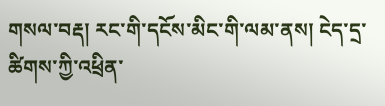གསལ་བརྡ། རང་གི་དངོས་མིང་གི་ལམ་ནས། ངེད་དྲ་ཚིགས་ཀྱི་འཕྲིན་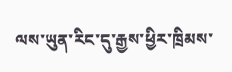ལས་ཡུན་རིང་དུ་རྒྱས་ཕྱིར་ཁྲིམས་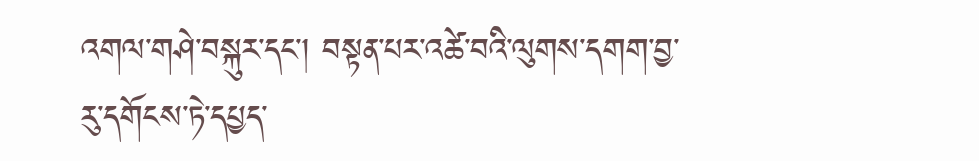འགལ་གཤེ་བསྐུར་དང་། བསྟན་པར་འཚེ་བའི་ལུགས་དགག་བྱ་རུ་དགོངས་ཏེ་དཔྱད་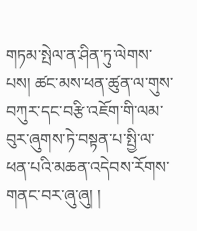གཏམ་སྤེལ་ན་ཤིན་ཏུ་ལེགས་པས། ཚང་མས་ཕན་ཚུན་ལ་གུས་བཀུར་དང་བརྩི་འཇོག་གི་ལམ་བུར་ཞུགས་ཏེ་བསྟན་པ་སྤྱི་ལ་ཕན་པའི་མཆན་འདེབས་རོགས་གནང་བར་ཞུ་ཞུ། །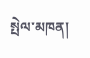སྤེལ་མཁན།